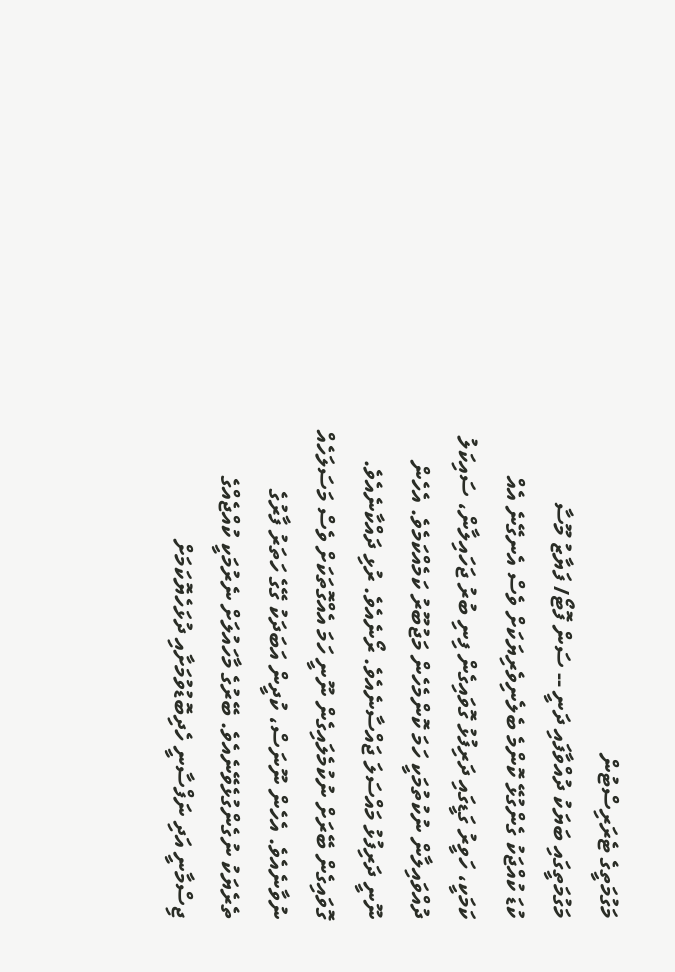މަގުމަތީގެ ޓެރަރިސްޓުން
މަގުމަތީގައި ބަޔަކު ދުއްވާފައި ދަނީ -- ސަން ފޮޓޯ/ ފަޔާޒު މޫސާ
ކުޑަ ކުއްޖަކު ގެންގުޅޭ ކޮންމެ ބެލެނިވެރިޔަކަށް ވެސް އެނގޭނެ އެއް ކަމަކީ، ހަވީރު ގަޑީގައި ދަރިފުޅު ގޮވައިގެން ފިނި ބުރު ޖަހައިލާން، ސައިކަލު ދުއްވައިލާން ނުކުތުމަކީ ހަމަ ކޮންމެހެން މަޖުބޫރު ކަމެއްކަމެވެ. އެހެން ނޫނީ ދަރިފުޅު މައްސަލަ ޖައްސާނެއެވެ. ރޯނެއެވެ. ރުޅި ދައްކާނެއެވެ. ގޮވައިގެން ބޭރަށް ނުކުމެލައިގެން ނޫނީ ހަމަ އެއްގޮތަކަށް ވެސް މަސަލަހެއް ނުވާނެއެވެ. އެހެން ނޫނަސް، ކުދީން އަބަދަކު ގޭގެ ހަތަރު ފާރުގެ ތެރެޔަކު ނުގެންގުޅެވޭނެއެވެ. ބޭރުގެ މާހައުލަށް ނެރުމަކީ ކުއްޖެއްގެ ޖިސްމާނީ އަދި ނަފްސާނީ ހެދިބޮޑުވުމަށާއި ދުޅަހެޔޮކަމަށް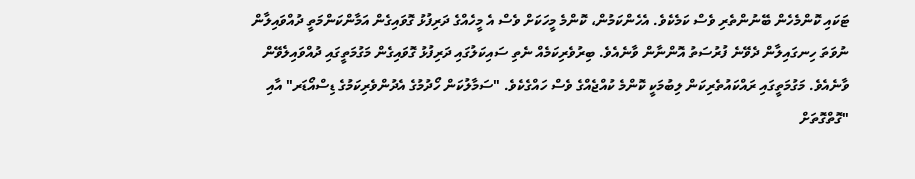ޓަކައި ކޮންމެހެން ބޭނުންތެރި ވެސް ކަމެކެވެ. އެހެންކަމުން، ކޮންމެ މީހަކަށް ވެސް އެ މީހެއްގެ ދަރިފުޅު ގޮވައިގެން އަމާންކަންމަތީ ދުއްވައިލާން ނުވަތަ ހިނގައިލާން ދެވޭނެ ފުރުސަތު އޮންނާން ވާނެއެވެ. ބިރުވެރިކަމެއް ނެތި ސައިކަލުގައި ދަރިފުޅު ގޮވައިގެން މަގުމަތީގައި ދުއްވައިލެވޭން ވާނެއެވެ. މަގުމަތީގައި ރައްކައުތެރިކަން ލިބުމަކީ ކޮންމެ ކުއްޖެއްގެ ވެސް ހައްގެކެވެ. "ސަމާލުކަން ހޯދުމުގެ އެދުންވެރިކަމުގެ ޑިސްއޯޑަރ" އާއި "ގޮތްގޮތަށް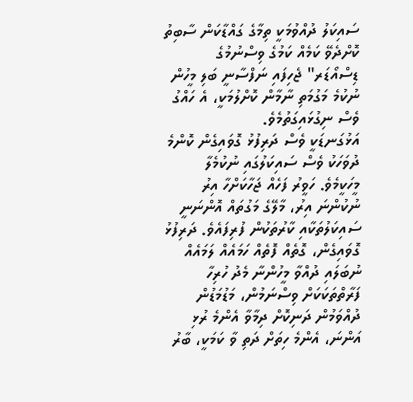ސައިކަލު ދުއްވުމަކީ ތިމާގެ ގައްޑާކަން ސާބިތު ކޮށްދެވޭ ކަމެއް ކަމުގެ ވިސްނުމުގެ ޑިސްއޯޑަރ" ޖެހިފައި ނަފްސާނީ ބަލި މީހުން ނުކުމެ މަގުމަތި ނާމާން ކޮށްލުމަކީ، އެ ހައްގު ވެސް ނިގުޅައިގަތުމެވެ.
އަޅުގަނޑަކީ ވެސް ދަރިފުޅު ގޮވައިގެން ކޮންމެ ދުވަހަކު ވެސް ސައިކަލުގައި ނުކުމެލާ މީހަކީމެވެ. ހަވީރު ފަހެއް ޖަހާކަށްހާ އިރު ނުކުންނަ އިރު، މާލޭގެ މަގުތައް އޮންނަނީ ސައިކަލުތަކާއި ކާރުތަކުން ފުރިފައެވެ. ދަރިފުޅު ގޮވައިގެން، ގޮތެއް ފޮތެއް ހަމައެއް ލަމައެއް ނުބަލައި ދުއްވާ މީހުންނާ މެދު ހުރިހާ ފަރާތްތަކަކަށް ވިސްނަމުން، މަޑުމަޑުން ދުއްވަމުން ދަނިކޮށް ދިމާވާ އެންމެ ރުޅި އަންނަ، އެންމެ ހިތަށް ދަތި ވާ ކަމަކީ، ބާރު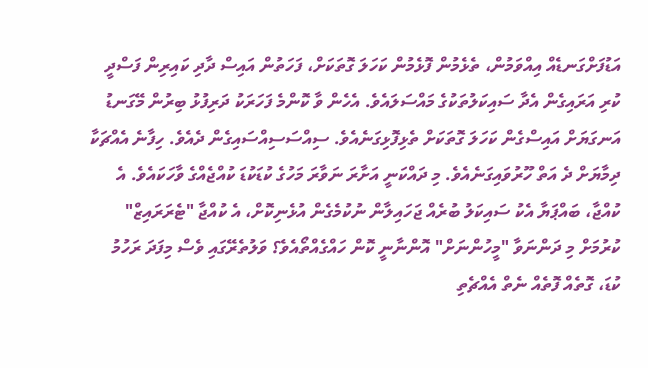އަޑުފަށްގަނޑެއް އިއްވަމުން، ތެޅެމުން ފޮޅެމުން ކަހަލަ ގޮތަކަށް، ފަހަތުން އައިސް ދާދި ކައިރިން ފަސްދީ ކުރި އަރައިގެން އެދާ ސައިކަލުތަކުގެ މައްސަލައެވެ. އެހެން ވާ ކޮންމެ ފަހަރަކު ދަރިފުޅު ބިރުން މޭގަނޑު އަނގަޔަށް އައިސްގެން ކަހަލަ ގޮތަކަށް ތެޅިފޮޅިގަނެއެވެ. ސިއްސަސިއްސައިގެން ދެއެވެ. ހިފާނެ އެއްޗަކާ ދިމާޔަށް ދެ އަތް ހޫރުވައިގަނެއެވެ. މި ދައްކަނީ އަށާރަ ނަވާރަ މަހުގެ ކުޑަކުޑަ ކުއްޖެއްގެ ވާހަކައެވެ. އެ ކުއްޖާ، ބައްޕަޔާ އެކު ސައިކަލު ބުރެއް ޖަހައިލާން ނުކުމެގެން އުޅެނިކޮށް، އެ ކުއްޖާ "ޓެރަރައިޒް" ކުރުމަށް މި ދަންނަވާ "މީހުންނަށް" އޮންނާނީ ކޮން ހައްގެއްތޯއެވެ؟ ވަލުތެރޭގައި ވެސް މިފަދަ ރަހުމު ކުޑަ، ގޮތެއް ފޮތެއް ނެތް އެއްޗެތި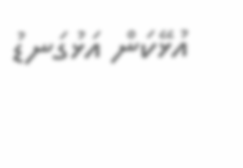އުޅޭކަން އަޅުގަނޑު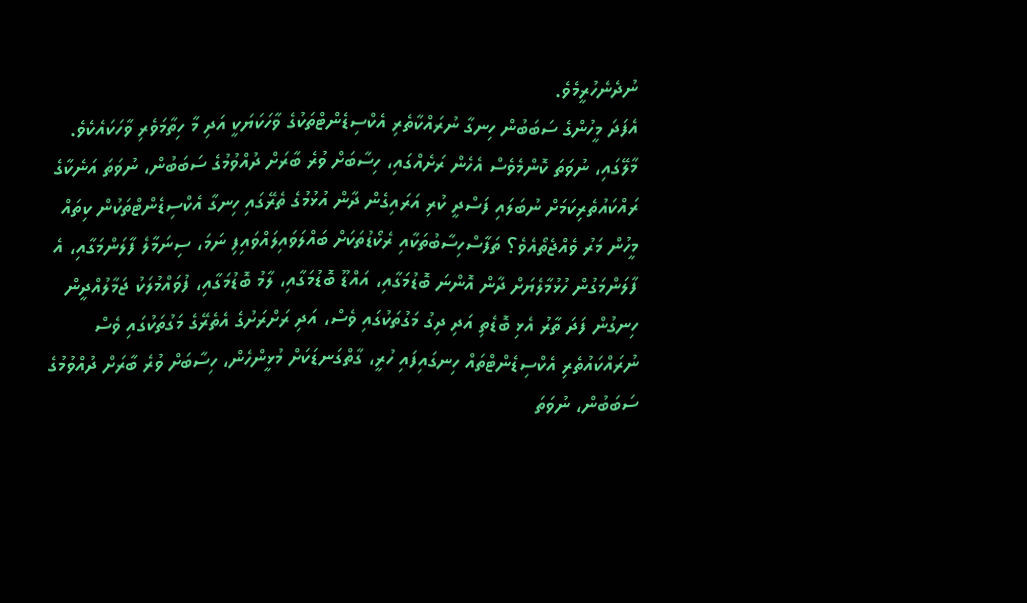ނުދެނެހުރީމެވެ.
އެފަދަ މީހުންގެ ސަބަބުން ހިނގާ ނުރައްކާތެރި އެކްސިޑެންޓްތަކުގެ ވާހަކަޔަކީ އަދި މާ ހިތާމަވެރި ވާހަކައެކެވެ. މާލޭގައި، ނުވަތަ ކޮންމެވެސް އެހެން ރަށެއްގައި، ހިސާބަށް ވުރެ ބާރަށް ދުއްވުމުގެ ސަބަބުން، ނުވަތަ އަނެކާގެ ރައްކައުތެރިކަމަށް ނުބަލައި ފަސްދީ ކުރި އަރައިގެން ދާން އުޅުމުގެ ތެރޭގައި ހިނގާ އެކްސިޑެންޓްތަކުން ކިތައް މީހުން މަރު ވެއްޖެތޯއެވެ؟ ތަފާސްހިސާބުތަކާއި ރެކޯޑުތަކަށް ބައްލަވައިލައްވައިފި ނަމަ، ސިނަމާލެ ފާލަންމަގާއި، އެ ފާލަންމަގުން ހުޅުމާލެޔަށް ދާން އޮންނަ ބޮޑުމަގާއި، އައްޑޫ ބޮޑުމަގާއި، ލާމު ބޮޑުމަގާއި، ފުވައްމުލަކު ޖަމާލުއްދީން ހިނގުން ފަދަ ތާރު އެޅި ބޮޑެތި އަދި ދިގު މަގުތަކުގައި ވެސް، އަދި ރަށްރަށުގެ އެތެރޭގެ މަގުތަކުގައި ވެސް ނުރައްކައުތެރި އެކްސިޑެންޓްތައް ހިނގައިފައި ހުރީ، ގާތްގަނޑަކަށް މުޅީންހެން، ހިސާބަށް ވުރެ ބާރަށް ދުއްވުމުގެ ސަބަބުން، ނުވަތަ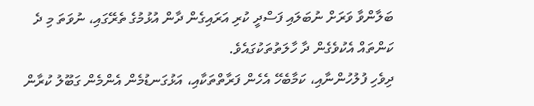ބަލާންވާ ވަރަށް ނުބަލައި ފަސްދީ ކުރި އަރައިގެން ދާން އުޅުމުގެ ތެރޭގައި، ނުވަތަ މި ދެ ކަންތައް އެކުވެގެން ދާ ހާލަތުތަކުގައެވެ.
ދިވެހި ފުލުހުންނާއި، ކަމާބެހޭ އެހެން ފަރާތްތަކާއި، އަޅުގަނޑުމެން އެންމެން ގަބޫލު ކުރާން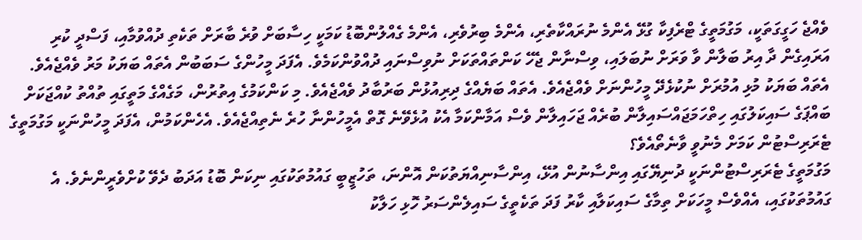ވެއްޖެ ހަގީގަތަކީ، މަގުމަތީގެ ޓްރެފިކާ ގުޅޭ އެންމެ ނުރައްކާތެރި، އެންމެ ބިރުވެރި، އެންމެ ގެއްލުންބޮޑު ކަމަކީ ހިސާބަށް ވުރެ ބާރަށް ތަކެތި ދުއްވުމާއި، ފަސްދީ ކުރި އަރައިގެން ދާ އިރު ބަލާން ވާ ވަރަށް ނުބަލައި، ވިސްނާން ޖެހޭ ކަންތައްތަކަށް ނުވިސްނައި ދުއްވުންކަމެވެ. އެފަދަ މީހުންގެ ސަބަބުން އެތައް ބަޔަކު މަރު ވެއްޖެއެވެ. އެތައް ބަޔަކު މުޅި އުމުރަށް ނުކުޅެދޭ މީހުންނަށް ވެއްޖެއެވެ. އެތައް ބަޔެއްގެ ދިރިއުޅުން ބަރުބާދު ވެއްޖެއެވެ. މި ކަންކަމުގެ އިތުރުން، މަގެއްގެ މަތީގައި ތުއްތު ކުއްޖަކަށް ބައްޕަގެ ސައިކަލުގައި ހިތްހަމަޖައްސައިލާން ބުރެއް ޖަހައިލާން ވެސް އަމާންކަމާ އެކު އުޅެވޭނެ ގޮތް އެމީހުންނާ ހުރެ ނެތިއްޖެއެވެ. އެހެންކަމުން، އެފަދަ މީހުންނަކީ މަގުމަތީގެ ޓެރަރިސްޓުން ކަމަށް މެނުވީ ވާނެތޯއެވެ؟
މަގުމަތީގެ ޓެރަރިސްޓުންނަކީ ދުނިޔޭގައި އިންސާނުން އުޅޭ، އިންސާނިއްޔަތުކަން އޮންނަ، ތަހުޒީބީ ގައުމުތަކުގައި ނިކަން ބޮޑު އަދަބު ދެވޭ ކުށްވެރީންނެވެ. އެ ގައުމުތަކުގައި، އެއްވެސް މީހަކަށް ތިމާގެ ސައިކަލާއި ކާރު ފަދަ ތަކެތީގެ ސައިލެންސަރު ހޮޅި ހަލާކު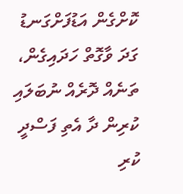ކޮށްގެން އަޑުފަށްގަނޑު ގަދަ ވާގޮތް ހަދައިގެން، ތަނެއް ދޮރެއް ނުބަލައި ކުރިން ދާ އެތި ފަސްދީ ކުރި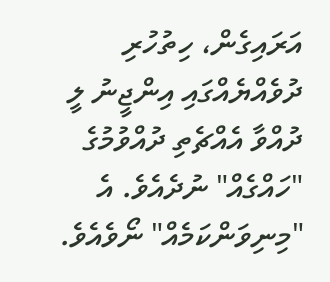އަރައިގެން، ހިތުހުރި ދުވެއްޔެއްގައި އިންޖީނު ލީ ދުއްވާ އެއްޗެތި ދުއްވުމުގެ "ހައްގެއް" ނުދެއެވެ. އެ "މިނިވަންކަމެއް" ނޯވެއެވެ.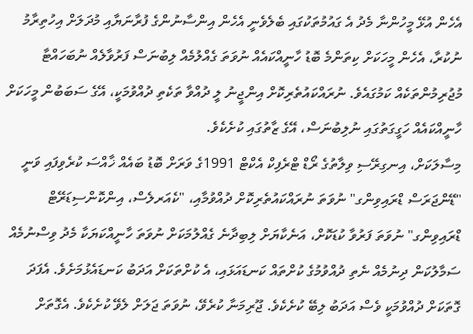އެހެން އުޅޭ މީހުންނާ މެދު އެ ގައުމުތަކުގައި ބެލެވެނީ އެހެން އިންސާނުންގެ ފުރާނަޔާއި މުދަލަށް އިހުތިރާމު ނުކުރާ، އެހެން މީހަކަށް ކިތަންމެ ބޮޑު ހާނީއްކައެއް ނުވަތަ ގެއްލުމެއް ލިބުނަސް ފަރުވާލެއް ނުބަހައްޓާ މުޖުރިމުންތަކެއް ކަމުގައެވެ. ނުރައްކައުތެރިކޮށް އިންޖީނު ލީ ދުއްވާ ތަކެތި ދުއްވުމަކީ، އޭގެ ސަބަބުން މީހަކަށް ހާނީއްކައެއް ހަގީގަތުގައި ނުލިބުނަސް، އޭގެ ޒާތުގައި ކުށެކެވެ.
މިސާލަކަށް، އިނގިރޭސި ވިލާތުގެ ރޯޑް ޓްރެފިކް އެކްޓް 1991ގެ ވަރަށް ބޮޑު ބައެއް ޚާއްސަ ކުރެވިފައި ވަނީ "ޑޭންޖަރަސް ޑްރައިވިންގ" ނުވަތަ ނުރައްކައުތެރިކޮށް ދުއްވުމާއި، "ކެއަރލެސް، އިންކޮންސިޑަރޭޓް ޑްރައިވިންގ" ނުވަތަ ފަރުވާ ކުޑަކޮށް، އަނެކާޔަށް ލިބިދާނެ ގެއްލުމަކަށް ނުވަތަ ހާނީއްކަޔަކާ މެދު ވިސްނުމެއް ސަމާލުކަން ދިނުމެއް ނެތި ދުއްވުމުގެ ކުށްތައް ކަނޑައަޅައި، އެ ކުށްތަކަށް އަދަބު ކަނޑައެޅުމަށެވެ. އެފަދަ ގޮތަކަށް ދުއްވުމަކީ ވެސް އަދަބު ލިބޭ ކުށެކެވެ. ޖޫރިމަނާ ކުރެވޭ، ނުވަތަ ޖަލަށް ލެވޭ ކުށެކެވެ. އެގޮތަށް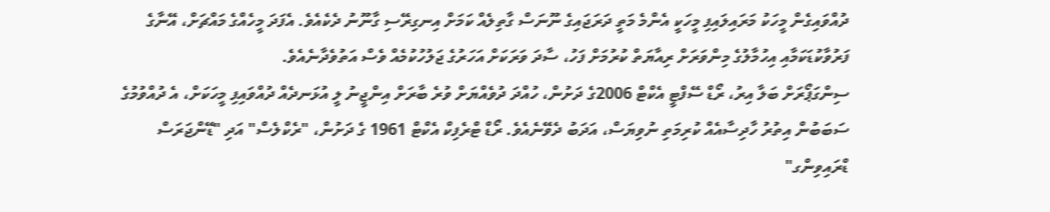ދުއްވައިގެން މީހަކު މަރައިލައިފި މީހަކީ އެންމެ މަތީ ދަރަޖައިގެ ނޫނަސް ގާތިލެއް ކަމަށް އިނގިރޭސި ގާނޫނު ދެކެއެވެ. އެފަދަ މީހެއްގެ މައްޗަށް، އޭނާގެ ފަރުވާކުޑަކަމާއި އިހުމާލުގެ މިންވަރަށް ރިއާޔަތް ކުރުމަށް ފަހު، ސާދަ ވަރަކަށް އަހަރުގެ ޖަލުހުކުމެއް ވެސް އަތުވެދާނެއެވެ.
ސިންގަޕޯރަށް ބަލާ އިރު، ރޯޑް ސޭފްޓީ އެކްޓް 2006ގެ ދަށުން، ހުއްދަ ދުވެއްޔަށް ވުރެ ބާރަށް އިންޖީނު ލީ އުޅަނދެއް ދުއްވައިފި މީހަކަށް، އެ ދުއްވުމުގެ ސަބަބުން އިތުރު ހާދިސާއެއް ކުރިމަތި ނުވިޔަސް، އަދަބު ދެވޭނެއެވެ. ރޯޑް ޓްރެފިކް އެކްޓް 1961 ގެ ދަށުން، "ރެކްލެސް" އަދި "ޑޭންޖަރަސް ޑްރައިވިންގ"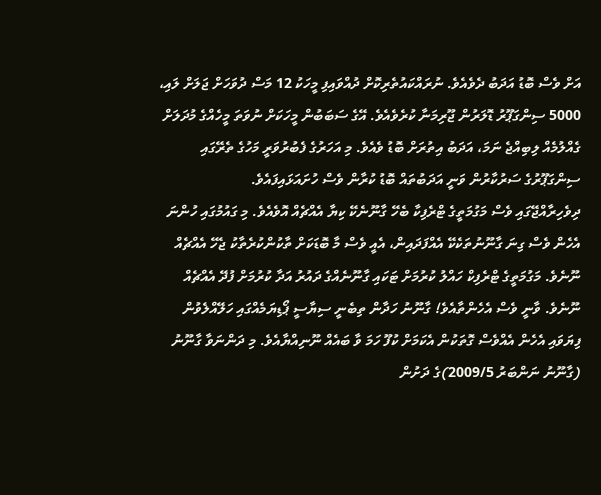އަށް ވެސް ބޮޑު އަދަބު ދެވެއެވެ. ނުރައްކައުތެރިކޮށް ދުއްވައިފި މީހަކު 12 މަސް ދުވަހަށް ޖަލަށް ލައި، 5000 ސިންގަޕޫރު ޑޮލަރުން ޖޫރިމަނާ ކުރެވެއެވެ. އޭގެ ސަބަބުން މީހަކަށް ނުވަތަ މީހެއްގެ މުދަލަށް ގެއްލުމެއް ލިބިއްޖެ ނަމަ، އަދަބު އިތުރަށް ބޮޑު ވެއެވެ. މި އަހަރުގެ ފެބުރުވަރީ މަހުގެ ތެރޭގައި ސިންގަޕޫރުގެ ސަރުކާރުން ވަނީ އަދަބުތައް ބޮޑު ކުރާން ވެސް ހުށައަޅައިފައެވެ.
ދިވެހިރާއްޖޭގައި ވެސް މަގުމަތީގެ ޓްރެފިކާ ބެހޭ ގާނޫނެކޭ ކިޔާ އެއްޗެއް އޮވެއެވެ. މި ގައުމުގައި ހުންނަ އެހެން ވެސް ގިނަ ގާނޫނުތަކެކޭ އެއްފަދައިން، އެއީ ވެސް މާ ބޮޑަކަށް ތާކުންކުރެތާކު ޖެހޭ އެއްޗެއް ނޫނެވެ. މަގުމަތީގެ ޓްރެފިކް ހައްލު ކުރުމަށް ޓަކައި ގާނޫނެއްގެ ދައުރު އަދާ ކުރުމަށް ފުދޭ އެއްޗެއް ނޫނެވެ. ވާނީ ވެސް އެހެންތާއެވެ! ގާނޫނު ހަދާން ތިބެނީ ސިޔާސީ ޕޯޑިޔަމެއްގައި ހަލޭއްލެވުން ފިޔަވައި އެހެން އެއްވެސް ގޮތަކުން އެކަމަށް ކުފޫ ހަމަ ވާ ބައެއް ނޫނިއްޔާއެވެ. މި ދަންނަވާ ގާނޫނު (ގާނޫނު ނަންބަރު 2009/5)ގެ ދަށުން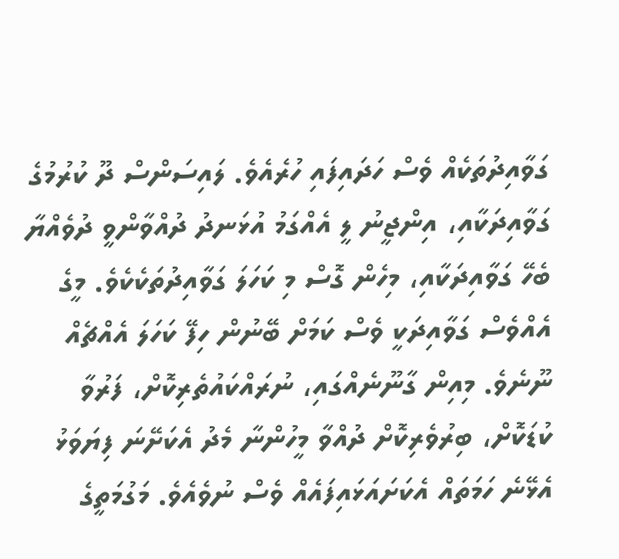ގަވާއިދުތަކެއް ވެސް ހަދައިފައި ހުރެއެވެ. ލައިސަންސް ދޫ ކުރުމުގެ ގަވާއިދަކާއި، އިންޖީނު ލީ އެއްގަމު އުޅަނދު ދުއްވާންވީ ދުވެއްޔާ ބެހޭ ގަވާއިދަކާއި، މިހެން ގޮސް މި ކަހަލަ ގަވާއިދުތަކެކެވެ. މީގެ އެއްވެސް ގަވާއިދަކީ ވެސް ކަމަށް ބޭނުން ހިފޭ ކަހަލަ އެއްޗެއް ނޫނެވެ. މިއިން ގާނޫނެއްގައި، ނުރައްކައުތެރިކޮށް، ފަރުވާ ކުޑަކޮށް، ބިރުވެރިކޮށް ދުއްވާ މީހުންނާ މެދު އެކަށޭނަ ފިޔަވަޅު އެޅޭނެ ހަމަތައް އެކަށައަޅައިފައެއް ވެސް ނުވެއެވެ. މަގުމަތީގެ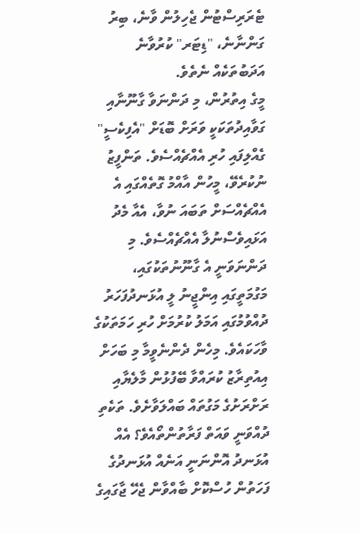ޓެރަރިސްޓުން ޖެހިލުން ވާނެ، ބިރު ގަންނާނެ، "ޑިޓަރ" ކުރުވާނެ އަދަބުތަކެއް ނެތެވެ.
މީގެ އިތުރުން، މި ދަންނަވާ ގާނޫނާއި ގަވާއިދުތަކަކީ ވަރަށް ބޮޑަށް "އެފިކެސީ" ގެއްލިފައި ހުރި އެއްޗެއްސެވެ. ތަންފީޒު ނުކުރެވޭ، މީހުން އާއްމު ގޮތެއްގައި އެ އެއްޗެއްސަށް ތަބައަ ނުވާ، އެއާ މެދު އަޅައިވެސްނުލާ އެއްޗެއްސެވެ. މި ދަންނަވަނީ އެ ގާނޫނުތަކުގައި، މަގުމަތީގައި އިންޖީނު ލީ އުޅަނދުފަހަރު ދުއްވުމުގައި އަމަލު ކުރުމަށް ހުރި ހަމަތަކުގެ ވާހަކައެވެ. މިހެން ދެންނެވީމާ މި ބަހަށް އިއުތިރާޒު ކުރައްވާ ބޭފުޅުން މާލެޔާއި ރަށްރަށުގެ މަގުތައް ބައްލަވާށެވެ. ތަކެތި ދުއްވަނީ ވައަތް ފަރާތުންތޯއެވެ؟ އެއް އުޅަނދު އޮންނަނީ އަނެއް އުޅަނދުގެ ފަހަތުން ހުސްކޮށް ބާއްވާން ޖެހޭ ޖާގައިގެ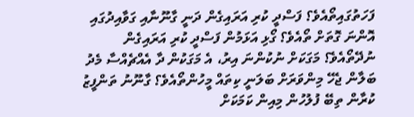ފަހަތުގައިތޯއެވެ؟ ފަސްދީ ކުރި އަރައިގެން ދަނީ ގާނޫނާއި ގަވާއިދުގައި އޮންނަ ގޮތަށް ތޯއެވެ؟ ގޯޅި އަޅަމުން ފަސްދީ ކުރި އަރައިގެން ނުދޭތޯއެވެ؟ މަގަކަށް ނުކުންނަ އިރު، އެ މަގަކުން ދާ އެއްޗެއްސާ މެދު ބަލާން ޖެހޭ މިންވަރަށް ބަލަނީ ކިތައް މީހުންތޯއެވެ؟ ގާނޫނު ތަންފީޒު ކުރާން ތިބޭ ފުލުހުން މިއިން ކަމަކަށް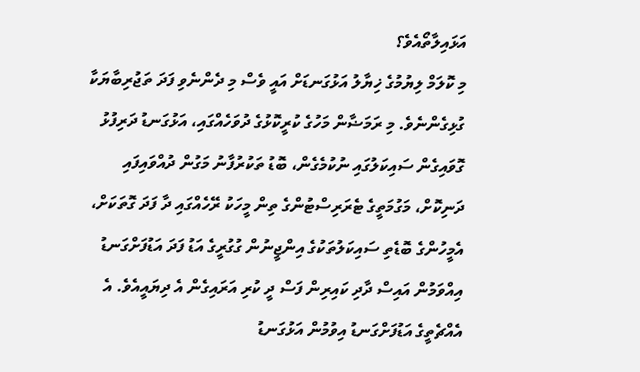އަޅައިލާތޯއެވެ؟
މި ކޮލަމް ލިޔުމުގެ ޚިޔާލު އަޅުގަނޑަށް އައީ ވެސް މި ދެންނެވި ފަދަ ތަޖުރިބާޔަކާ ގުޅިގެންނެވެ. މި ރަމަޟާން މަހުގެ ކުރީކޮޅުގެ ދުވަހެއްގައި، އަޅުގަނޑު ދަރިފުޅު ގޮވައިގެން ސައިކަލުގައި ނުކުމެގެން، ބޮޑު ތަކުރުފާނު މަގުން ދުއްވައިފައި ދަނިކޮށް، މަގުމަތީގެ ޓެރަރިސްޓުންގެ ތިން މީހަކު ރޭހެއްގައި ދާ ފަދަ ގޮތަކަށް، އެމީހުންގެ ބޮޑެތި ސައިކަލުތަކުގެ އިންޖީނުން ގުގުރީގެ އަޑު ފަދަ އަޑުފަށްގަނޑު އިއްވަމުން އައިސް ދާދި ކައިރިން ފަސް ދީ ކުރި އަރައިގެން އެ ދިޔައީއެވެ. އެ އެއްޗެތީގެ އަޑުފަށްގަނޑު އިވުމުން އަޅުގަނޑު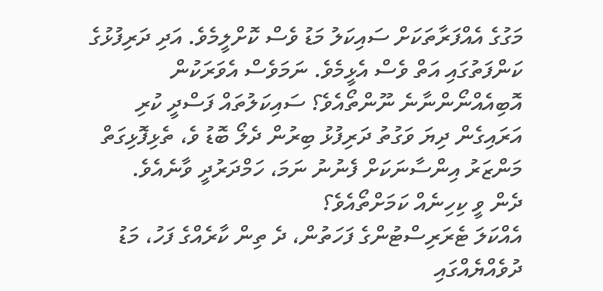މަގުގެ އެއްފަރާތަކަށް ސައިކަލު މަޑު ވެސް ކޮށްލީމެވެ. އަދި ދަރިފުޅުގެ ކަންފަތުގައި އަތް ވެސް އެޅީމެވެ. ނަމަވެސް އެވަރަކުން އޮބިއެއްނޯންނާނެ ނޫންތޯއެވެ؟ ސައިކަލުތައް ފަސްދީ ކުރި އަރައިގެން ދިޔަ ވަގުތު ދަރިފުޅު ބިރުން ދެލޯ ބޮޑު ވެ، ތެޅިފޮޅިގަތް މަންޒަރު އިންސާނަކަށް ފެނުނު ނަމަ، ހަމްދަރުދީ ވާނެއެވެ.
ދެން ވީ ކިހިނެއް ކަމަށްތޯއެވެ؟
އެއްކަލަ ޓެރަރިސްޓުންގެ ފަހަތުން، ދެ ތިން ކާރެއްގެ ފަހު، މަޑު ދުވެއްޔެއްގައި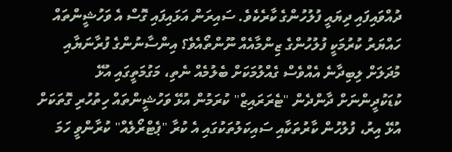ދުއްވައިފައި ދިޔައީ ފުލުހުންގެ ކާރެކެވެ. ސައިރަން އަޅައިފައި ގޮސް އެ ވަހުޝީންތައް ހައްޔަރު ކުރުމަކީ ފުލުހުންގެ ޒިންމާއެއް ނޫންތޯއެވެ؟ އިންސާނުންގެ ފުރާނަޔާއި މުދަލަށް ލިބިދާނެ އެއްވެސް ގެއްލުމަކަށް ބެލުމެއް ނެތި، މަގުމަތީގައި އުޅޭ ކުޑަކުދީންނަށް ދާންދެން "ޓެރަރައިޒް" ކުރަމުން އުޅޭ ވަހުޝީންތައް ހިތުހުރި ގޮތަކަށް އުޅޭ އިރު، ފުލުހުން ކާރުތަކާއި ސައިކަލުތަކުގައި އެ ކުރާ "ޕެޓްރޯލެއް" ކުރާންވީ ހަމަ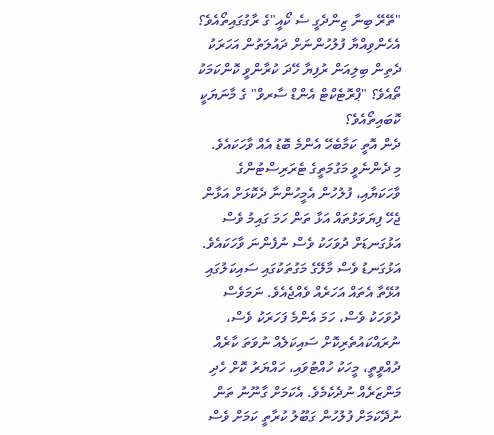"ތޭރޭ ބިނާ ޒިންދެގީ ސެ ކޯއީ"ގެ ރާގުގައިތޯއެވެ؟ އެހެންވިއްޔާ ފުލުހުންނަށް ދައުލަތުން އަހަރަކު ދެތިން ބިލިއަން ރުފިޔާ ހޭދަ ކުރާންވީ ކޮންކަމަކު ތޯއެވެ؟ "ޕްރޮޓެކްޓް އެންޑް ސާރވް" ގެ މާނަޔަކީ ކޮބައިތޯއެވެ؟
ދެން އޮތީ ކަމާބެހޭ އެންމެ ބޮޑު އެއް ވާހަކައެވެ.
މި ދެންނެވީ މަގުމަތީގެ ޓެރަރިސްޓުންގެ ވާހަކަޔާއި، ފުލުހުން އެމީހުންނާ ދެކޮޅަށް އަޅާން ޖެހޭ ފިޔަވަޅުތައް އަޅާ ތަން ހަމަ ގައިމު ވެސް އަޅުގަނޑަށް ދުވަހަކު ވެސް ނުފެންނަ ވާހަކައެވެ. އަޅުގަނޑު ވެސް މާލޭގެ މަގުތަކުގައި ސައިކަލުގައި އުޅޭތާ އެތައް އަހަރެއް ވެއްޖެއެވެ. ނަމަވެސް ދުވަހަކު ވެސް، ހަމަ އެންމެ ފަހަރަކު ވެސް، ނުރައްކައުތެރިކޮށް ސައިކަލެއް ނުވަތަ ކާރެއް ދުއްވީތީ، މީހަކު ހުއްޓުވައި، ހައްޔަރު ކޮށް ހެދި މަންޒަރެއް ނުދެކެމެވެ. އެކަމަށް ގާނޫނު ތަން ނުދޭކަމަށް ފުލުހުން ގަބޫލު ކުރާތީ ކަމަށް ވެސް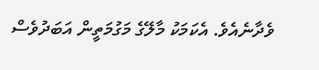ވެދާނެއެވެ. އެކަމަކު މާލޭގެ މަގުމަތީން އަބަދުވެސް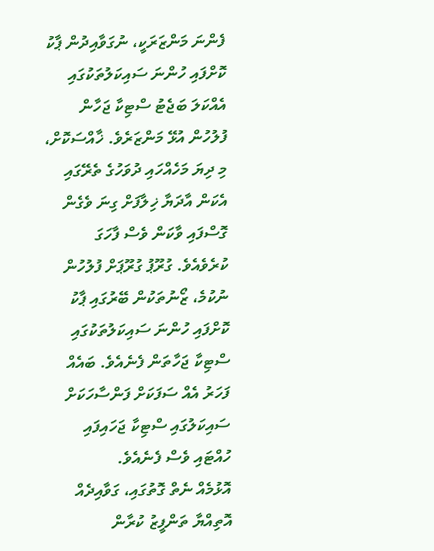ފެންނަ މަންޒަރަކީ، ނުގަވާއިދުން ޕާކު ކޮށްފައި ހުންނަ ސައިކަލުތަކުގައި އެއްކަލަ ބަޖެޓު ސްޓިކާ ޖަހާން ފުލުހުން އުޅޭ މަންޒަރެވެ. ޚާއްސަކޮށް، މި ދިޔަ މަހެއްހައި ދުވަހުގެ ތެރޭގައި އެކަން އާދަޔާ ޚިލާފަށް ގިނަ ވެގެން ގޮސްފައި ވާކަން ވެސް ފާހަގަ ކުރެވެއެވެ. ގުރޫޕު ގުރޫޕަށް ފުލުހުން ނުކުމެ، ޒޯނުތަކުން ބޭރުގައި ޕާކު ކޮށްފައި ހުންނަ ސައިކަލުތަކުގައި ސްޓިކާ ޖަހާތަން ފެނެއެވެ. ބައެއް ފަހަރު އެއް ސަފަކަށް ފަންސާހަކަށް ސައިކަލުގައި ސްޓިކާ ޖަހައިފައި ހުއްޓައި ވެސް ފެނެއެވެ.
އޮޅުމެއް ނެތް ގޮތުގައި، ގަވާއިދެއް އޮތިއްޔާ ތަންފީޒު ކުރާން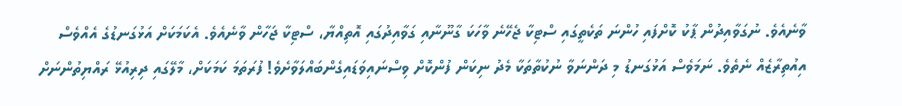ވާނެއެވެ. ނުގަވާއިދުން ޕާކު ކޮށްފައި ހުންނަ ތަކެތީގައި ސްޓިކާ ޖެހޭނެ ވާހަކަ ގާނޫނާއި ގަވާއިދުގައި އޮތިއްޔާ، ސްޓިކާ ޖަހާން ވާނެއެވެ. އެކަމަކަށް އަޅުގަނޑުގެ އެއްވެސް އިއުތިރާޒެއް ނެތެވެ. ނަމަވެސް އަޅުގަނޑު މި ދަންނަވާ ނުކުތާތަކާ މެދު ނިކަން ފުންކޮށް ވިސްނައިވަޑައިގެންބައްލަވާށެވެ! ފުރަތަމަ ކަމަކަށް، މާލޭގައި ދިރިއުޅޭ ރައްޔިތުންނަށް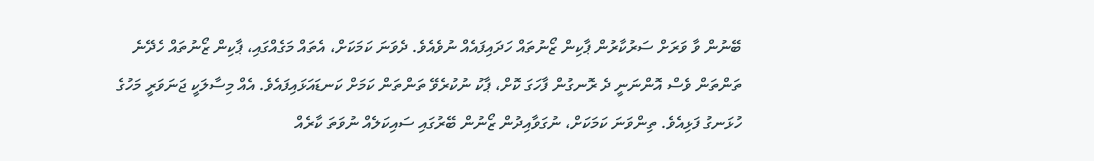ބޭނުން ވާ ވަރަށް ސަރުކާރުން ޕާކިން ޒޯނުތައް ހަދައިފައެއް ނުވެއެވެ. ދެވަނަ ކަމަކަށް، އެތައް މަގެއްގައި، ޕާކިން ޒޯނުތައް ހެދޭނެ ތަންތަން ވެސް އޮންނަނީ ދެ ރޮނގުން ފާހަގަ ކޮށް، ޕާކު ނުކުރެވޭ ތަންތަން ކަމަށް ކަނޑައަޅައިފައެވެ. އެއް މިސާލަކީ ޖަނަވަރީ މަހުގެ ހުޅަނގު ފަޅިއެވެ. ތިންވަނަ ކަމަކަށް، ނުގަވާއިދުން ޒޯނުން ބޭރުގައި ސައިކަލެއް ނުވަތަ ކާރެއް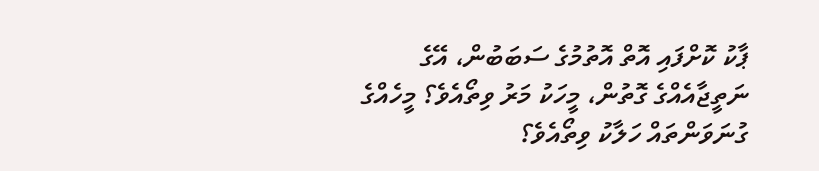ޕާކު ކޮށްފައި އޮތް އޮތުމުގެ ސަބަބުން، އޭގެ ނަތީޖާއެއްގެ ގޮތުން، މީހަކު މަރު ވިތޯއެވެ؟ މީހެއްގެ ގުނަވަންތައް ހަލާކު ވިތޯއެވެ؟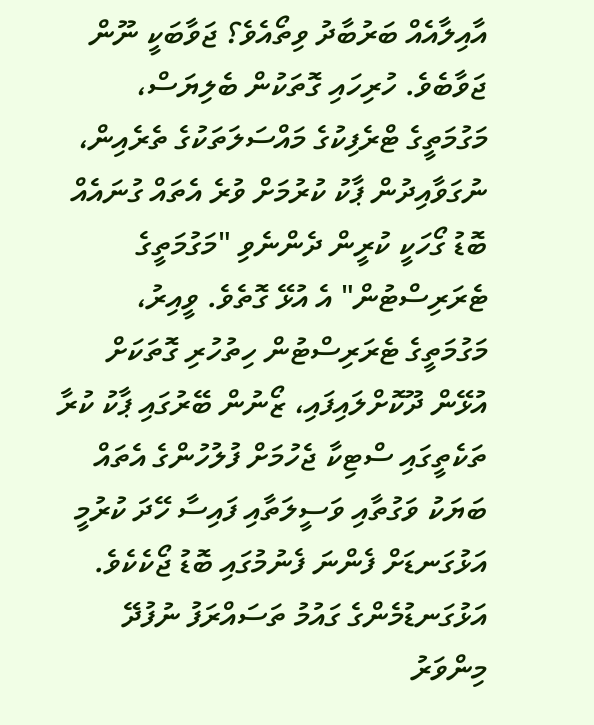އާއިލާއެއް ބަރުބާދު ވިތޯއެވެ؟ ޖަވާބަކީ ނޫން ޖަވާބެވެ. ހުރިހައި ގޮތަކުން ބެލިޔަސް، މަގުމަތީގެ ޓްރެފިކުގެ މައްސަލަތަކުގެ ތެރެއިން، ނުގަވާއިދުން ޕާކު ކުރުމަށް ވުރެ އެތައް ގުނައެއް ބޮޑު ގޯހަކީ ކުރީން ދެންނެވި "މަގުމަތީގެ ޓެރަރިސްޓުން" އެ އުޅޭ ގޮތެވެ. ވީއިރު، މަގުމަތީގެ ޓެރަރިސްޓުން ހިތުހުރި ގޮތަކަށް އުޅޭން ދޫކޮށްލައިފައި، ޒޯނުން ބޭރުގައި ޕާކު ކުރާ ތަކެތީގައި ސްޓިކާ ޖެހުމަށް ފުލުހުންގެ އެތައް ބަޔަކު ވަގުތާއި ވަސީލަތާއި ފައިސާ ހޭދަ ކުރުމީ އަޅުގަނޑަށް ފެންނަ ފެނުމުގައި ބޮޑު ޖޯކެކެވެ. އަޅުގަނޑުމެންގެ ގައުމު ތަސައްރަފު ނުފުދޭ މިންވަރު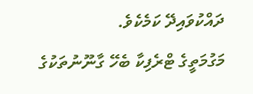ދައްކުވައިދޭ ކަމެކެވެ.
މަގުމަތީގެ ޓްރެފިކާ ބެހޭ ގާނޫނުތަކުގެ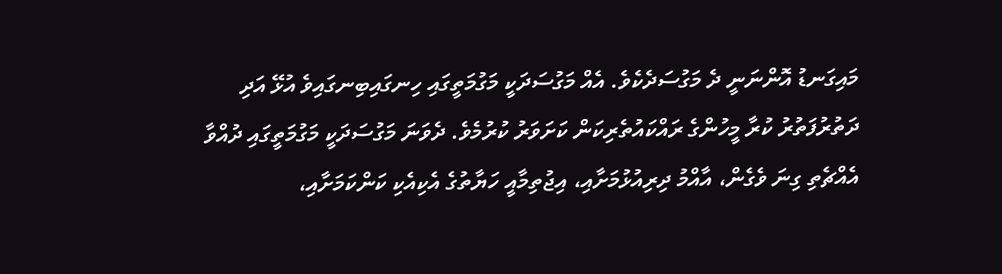މައިގަނޑު އޮންނަނީ ދެ މަގުސަދެކެވެ. އެއް މަގުސަދަކީ މަގުމަތީގައި ހިނގައިބިނގައިވެ އުޅޭ އަދި ދަތުރުފަތުރު ކުރާ މީހުންގެ ރައްކައުތެރިކަން ކަށަވަރު ކުރުމެވެ. ދެވަނަ މަގުސަދަކީ މަގުމަތީގައި ދުއްވާ އެއްޗެތި ގިނަ ވެގެން، އާއްމު ދިރިއުޅުމަށާއި، އިޖުތިމާއީ ހަޔާތުގެ އެކިއެކި ކަންކަމަށާއި،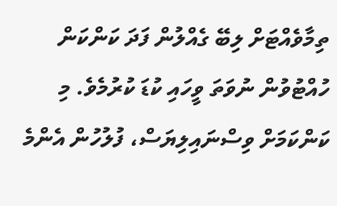ތިމާވެއްޓަށް ލިބޭ ގެއްލުން ފަދަ ކަންކަން ހުއްޓުވުން ނުވަތަ ވީހައި ކުޑަ ކުރުމެވެ. މި ކަންކަމަށް ވިސްނައިލިޔަސް، ފުލުހުން އެންމެ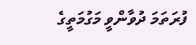ފުރަތަމަ ދުވާންވީ މަގުމަތީގެ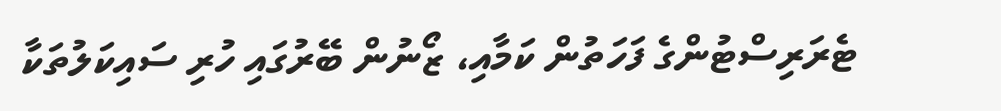ޓެރަރިސްޓުންގެ ފަހަތުން ކަމާއި، ޒޯނުން ބޭރުގައި ހުރި ސައިކަލުތަކާ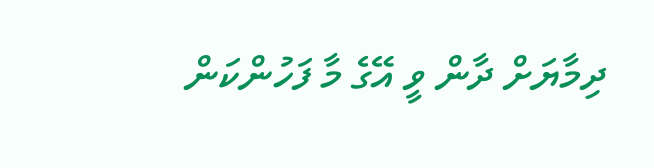ދިމާޔަށް ދާން ވީ އޭގެ މާ ފަހުންކަން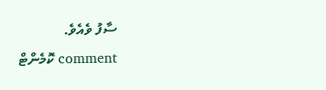ސާފު ވެއެވެ.
comment ކޮމެންޓް